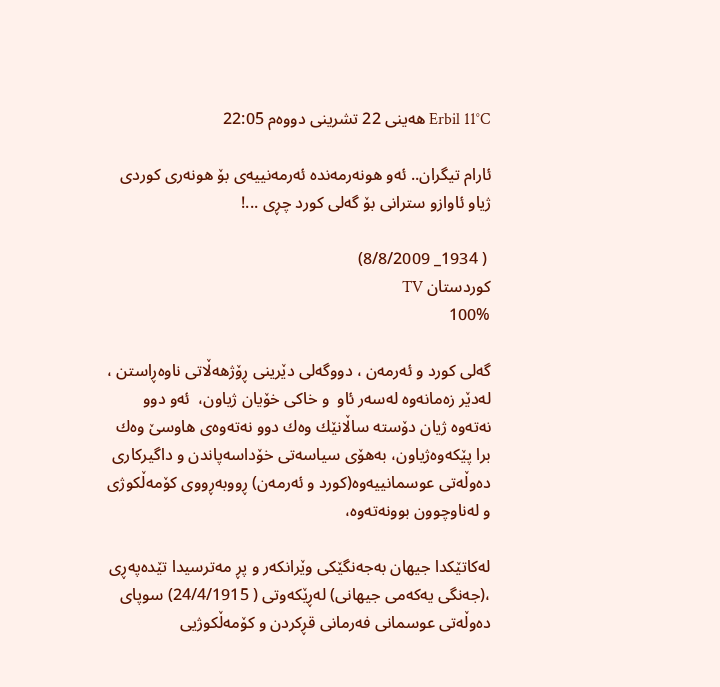Erbil 11°C ھەینی 22 تشرینی دووەم 22:05

ئارام تیگران.. ئه‌و هونه‌رمه‌نده‌ ئه‌رمه‌نییه‌ی بۆ هونه‌ری كوردی ژیاو ئاوازو سترانی بۆ گه‌لی كورد چڕی ...!

 ( 1934_ 8/8/2009)
کوردستان TV
100%

گه‌لی كورد و ئه‌رمه‌ن ، دووگه‌لی دێرینی ڕۆژهه‌ڵاتی ناوه‌ڕاستن ، له‌دێر زه‌مانه‌وه‌ له‌سه‌ر ئاو  و خاكی خۆیان ژیاون،  ئه‌و دوو نه‌ته‌وه‌ ژیان دۆسته‌ ساڵانێك وه‌ك دوو نه‌ته‌وه‌ی هاوسێ وه‌ك برا پێكه‌وه‌ژیاون، به‌هۆی سیاسه‌تی خۆداسه‌پاندن و داگیركاری ده‌وڵه‌تی عوسمانییه‌وه‌(كورد و ئه‌رمه‌ن) ڕووبه‌ڕووی كۆمه‌ڵكوژی و له‌ناوچوون بوونه‌ته‌وه‌،

له‌كاتێكدا جیهان به‌جه‌نگێكی وێرانكه‌ر و پڕ مه‌ترسیدا تێده‌په‌ڕی ،(جه‌نگی یه‌كه‌می جیهانی) له‌ڕێكه‌وتی ( 24/4/1915) سوپای ده‌وڵه‌تی عوسمانی فه‌رمانی قڕكردن و كۆمه‌ڵكوژیی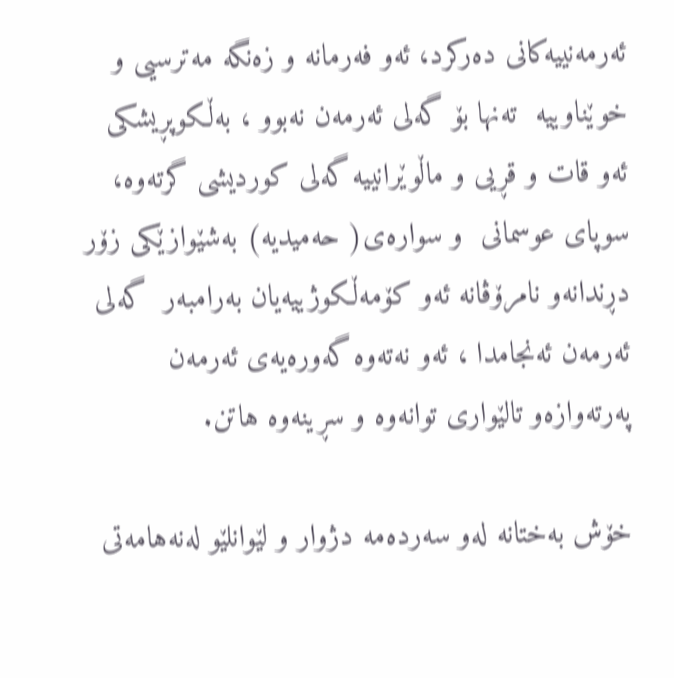ئه‌رمه‌نییه‌كانی ده‌ركرد، ئه‌و فه‌رمانه‌ و زه‌نگه‌ مه‌ترسیی و خوێناوییه‌  ته‌نها بۆ گه‌لی ئه‌رمه‌ن نه‌بوو ، به‌ڵكوپڕیشكی ئه‌و قات و قڕیی و ماڵوێرانییه‌ گه‌لی كوردیشی گرته‌وه‌‌، سوپای عوسمانی  و سواره‌ی( حه‌میدیه‌) به‌شێوازێكی زۆر دڕندانه‌و نامرۆڤانه‌ ئه‌و كۆمه‌ڵكوژییه‌یان به‌رامبه‌ر  گه‌لی ئه‌رمه‌ن ئه‌نجامدا ، ئه‌و نه‌ته‌وه گه‌وره‌یه‌ی ئه‌رمه‌ن‌ په‌رته‌وازه‌و تالێواری توانه‌وه‌ و سڕینه‌وه‌ هاتن.

خۆش به‌ختانه‌ له‌و سه‌رده‌مه‌ دژوار و لێوانلێو له‌نه‌هامه‌تی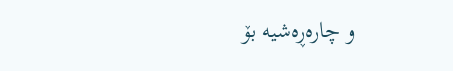و چاره‌ڕه‌شیه‌ بۆ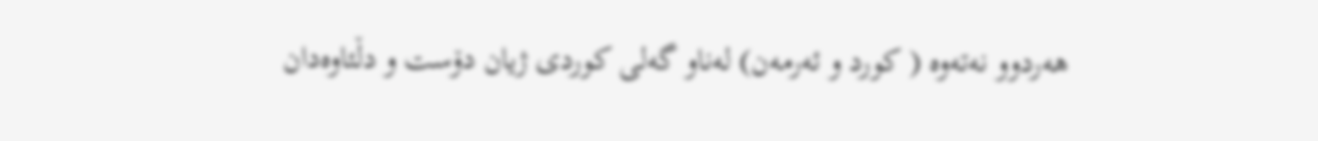هه‌ردوو نه‌ته‌وه‌ ( كورد و ئه‌رمه‌ن) له‌ناو گه‌لی كوردی ژیان دۆست و دڵئاوه‌دان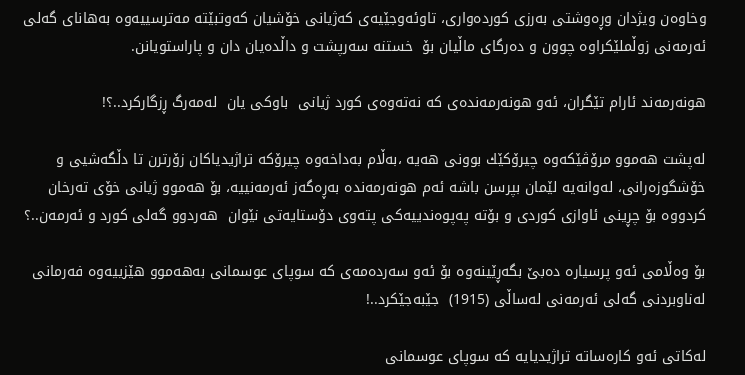وخاوه‌ن ویژدان وڕه‌وشتی به‌رزی كورده‌واری، تاوئه‌وجێیه‌ی كه‌ژیانی خۆشیان كه‌وتبێته‌ مه‌ترسییه‌وه‌ به‌هانای گه‌لی ئه‌رمه‌نی زوڵملێكراوه‌ چوون و ده‌رگای ماڵیان بۆ  خستنه‌ سه‌رپشت و داڵده‌یان دان و پاراستویانن.

هونه‌رمه‌ند ئارام تێگران، ئه‌و هونه‌رمه‌نده‌ی كه‌ نه‌ته‌وه‌ی كورد ژیانی  باوكی یان  له‌مه‌رگ ڕزگاركرد..؟!

له‌پشت هه‌موو مرۆڤێكه‌وه‌ چیرۆكێك بوونی هه‌یه‌ ،به‌ڵام به‌داخه‌وه‌ چیرۆكه‌ تراژیدیاكان زۆرترن تا دڵگه‌شیی و خۆشگوزه‌رانی، له‌وانه‌یه‌‌ لێمان بپرسن باشه‌ ئه‌م هونه‌رمه‌نده‌ به‌ڕه‌گه‌ز ئه‌رمه‌نییه‌، بۆ هه‌موو ژیانی خۆی ته‌رخان كردووه‌ بۆ چڕینی ئاوازی كوردی و بۆته‌ په‌پوه‌ندییه‌كی پته‌وی دۆستایه‌تی نێوان  هه‌ردوو گه‌لی كورد و ئه‌رمه‌ن..؟

بۆ وه‌ڵامی ئه‌و پرسیاره‌ ده‌بێ بگه‌ڕێینه‌وه‌ بۆ ئه‌و سه‌رده‌مه‌ی كه‌ سوپای عوسمانی به‌هه‌موو هێزییه‌وه‌ فه‌رمانی له‌ناوبردنی گه‌لی ئه‌رمه‌نی له‌ساڵی (1915)  جێبه‌جێكرد..!

له‌كاتی ئه‌و كاره‌ساته‌ تراژیدیایه‌ كه‌ سوپای عوسمانی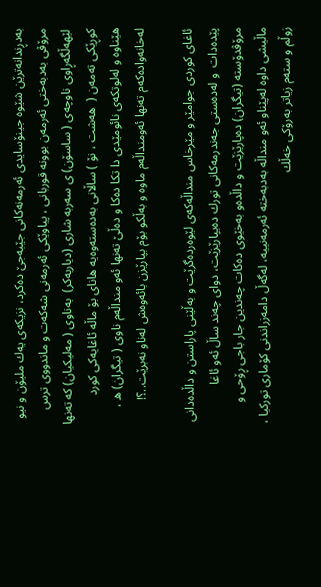به‌دڕندانه‌ترێن شێوه‌ جینۆسایدی ئه‌رمه‌نه‌كانی جێبه‌جێ ده‌كرد، نزیكه‌ی یه‌ك ملیۆن و نیو مرۆڤی به‌دبه‌ختی‌ ئه‌رمه‌ن بوونه‌ قوربانی ، پیاوێكی ئه‌رمه‌نی شه‌كه‌ت و ماندووی ترس لێهه‌ڵگه‌ڕاوی ناوچه‌ی ( ساسۆن) ی سه‌ربه‌ شاری (دیاربه‌كر)  به‌ناوی ( مه‌لیكیان) كه‌ ته‌نها كوڕێكی ته‌مه‌ن (  هه‌شت ، نۆ ) ساڵانی به‌ده‌سته‌وه‌یه‌ هانای بۆ ماڵه‌ ئاغایه‌كی كورد هێناوه‌ و له‌لوتكه‌ی نائومێدی دا تكا ده‌كا و ده‌ڵێ ته‌نها ئه‌و منداڵه‌م ناوی ( تیگران) ه‌ ،  له‌خانه‌واده‌كه‌م ته‌نها ئه‌ومنداڵه‌م ماوه‌ و به‌ڵكو بۆم بپارێزن بائه‌وه‌ش له‌ناو نه‌برێت..؟!

ئاغای كوردی‌ جوامێر و مێرخاس‌ منداڵه‌كه‌ی لێوه‌رده‌گرێت و به‌ڵێنی پاراستن و داڵده‌دانی پێده‌د‌ات  و له‌ده‌ستی جه‌ندرمه‌كانی تورك ده‌یپارێزێت، دوای چه‌ند ساڵ ئه‌و ئاغا مرۆڤدۆسته‌ (تیگران) ده‌پارێزێت و داڵده‌و به‌خێوی ده‌كات چه‌ندین جار باجی ڕۆحی و ماڵیشی داوه‌ له‌پێناو ئه‌و منداڵه‌ به‌دبه‌خته‌ ئه‌رمه‌نییه‌، له‌گه‌ڵ دامه‌زراندنی كۆماری توركیا ، زوڵم و سته‌م زیاتر به‌رۆكی خه‌ڵك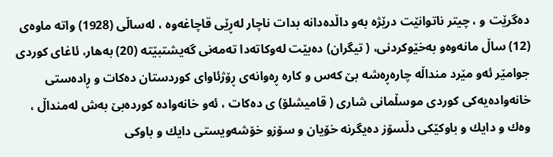ده‌گرێت و ، چیتر ناتوانێت درێژه‌ به‌و داڵده‌دانه‌ بدات ناچار له‌ڕێی قاچاغه‌وه‌ ، له‌ساڵی (1928) واته‌ ماوه‌ی (12) ساڵ مانه‌وه‌و به‌خێوكردنی، ( تیگران) ده‌بێت له‌وكاته‌دا ته‌مه‌نی گه‌یشتبێته‌ (20) به‌هار، ئاغای كوردی جوامێر ئه‌و مێرد منداڵه‌ چاره‌ڕه‌شه‌ بێ كه‌س و كاره‌ ڕه‌وانه‌ی ڕۆژئاوای كوردستان ده‌كات و ڕاده‌ستی خانه‌واده‌یه‌كی كوردی موسڵمانی شاری ( قامیشلۆ) ی ده‌كات ، ئه‌و خانه‌واده‌ كورده‌بێ به‌ش له‌منداڵ ، وه‌ك و دایك و باوكێكی دڵسۆز ده‌یگرنه‌ خۆیان و سۆزو خۆشه‌ویستی دایك و باوكی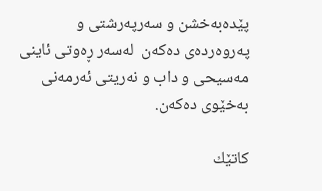پێده‌به‌خشن و سه‌رپه‌رشتی و په‌روه‌رده‌ی ده‌كه‌ن  له‌سه‌ر ڕه‌وتی ئاینی مه‌سیحی و داب و نه‌ریتی ئه‌رمه‌نی به‌خێوی ده‌كه‌ن.

كاتێك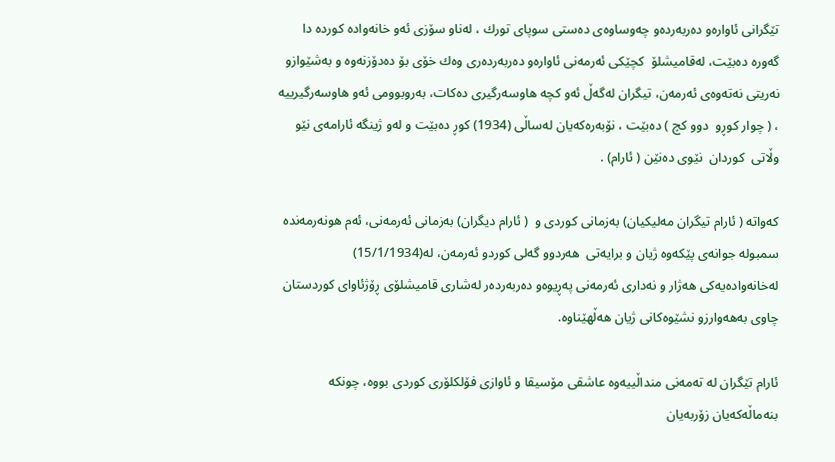تێگرانی ئاواره‌و ده‌ربه‌رده‌و چه‌وساوه‌ی ده‌ستی سوپای تورك ، له‌ناو سۆزی ئه‌و خانه‌واده‌ كورده‌ دا گه‌وره‌ ده‌بێت، له‌قامیشلۆ  كچێكی ئه‌رمه‌نی ئاواره‌و ده‌ربه‌رده‌ری وه‌ك خۆی بۆ ده‌دۆزنه‌وه‌ و به‌شێوازو نه‌ریتی نه‌ته‌وه‌ی ئه‌رمه‌ن، تیگران له‌گه‌ڵ ئه‌و كچه‌ هاوسه‌رگیری ده‌كات، به‌روبوومی ئه‌و هاوسه‌رگیرییه‌ ، ( چوار كوڕو  دوو كچ ) ده‌بێت ، نۆبه‌ره‌كه‌یان له‌ساڵی (1934) كوڕ ده‌بێت و له‌و ژینگه‌ ئارامه‌ی نێو وڵاتی  كوردان  نێوی ده‌نێن ( ئارام) .

كه‌واته‌ ( ئارام تیگران مه‌لیكیان) به‌زمانی كوردی و  ( ئارام دیگران) به‌زمانی ئه‌رمه‌نی، ئه‌م هونه‌رمه‌نده‌ سمبوله‌ جوانه‌ی پێكه‌وه‌ ژیان و برایه‌تی  هه‌ردوو گه‌لی كوردو ئه‌رمه‌ن، له‌(15/1/1934)  له‌خانه‌واده‌یه‌كی هه‌ژار و نه‌داری ئه‌رمه‌نی په‌ڕیوه‌و ده‌ربه‌رده‌ر له‌شاری قامیشلۆی ڕۆژئاوای كوردستان  چاوی به‌هه‌وارزو نشێوه‌كانی ژیان هه‌ڵهێناوه‌.

ئارام تێگران له‌ ته‌مه‌نی منداڵییه‌وه‌ عاشقی مۆسیقا و ئاوازی فۆلكلۆری كوردی بووه‌، چونكه‌ بنه‌ماڵه‌كه‌یان زۆربه‌یان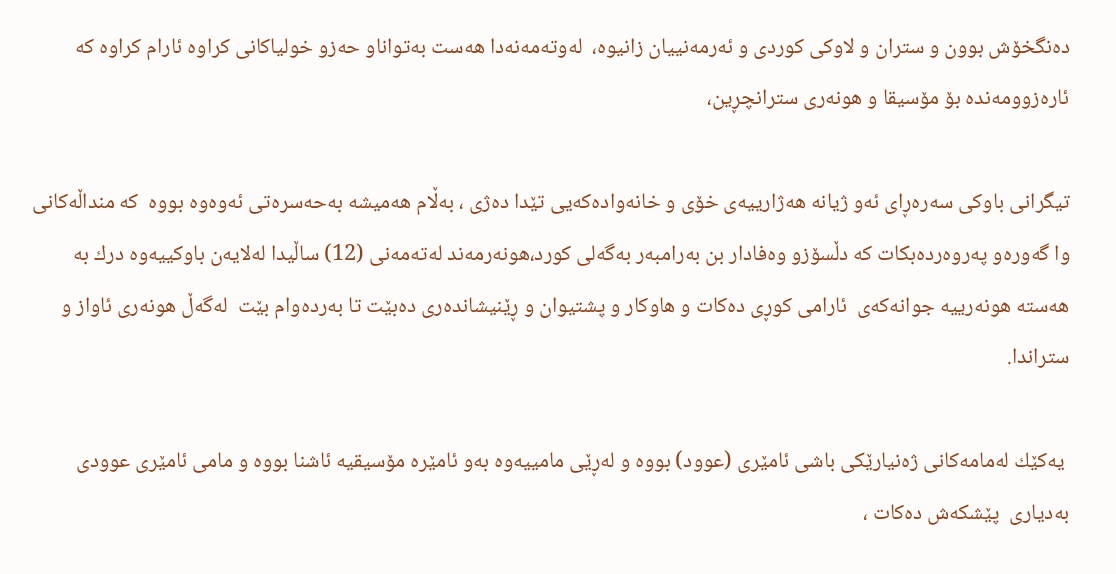ده‌نگخۆش بوون و ستران و لاوكی كوردی و ئه‌رمه‌نییان زانیوه‌،  له‌وته‌مه‌نه‌دا هه‌ست به‌تواناو حه‌زو خولیاكانی كراوه‌ ئارام كراوه‌ كه‌ ئاره‌زوومه‌نده‌ بۆ مۆسیقا و هونه‌ری سترانچڕین،

تیگرانی باوكی سه‌ره‌ڕای ئه‌و ژیانه‌ هه‌ژارییه‌ی خۆی و خانه‌واده‌كه‌یی تێدا ده‌ژی ، به‌ڵام هه‌میشه‌ به‌حه‌سره‌تی ئه‌وه‌وه‌ بووه‌  كه‌ منداڵه‌كانی وا گه‌وره‌و په‌روه‌رده‌بكات كه‌ دڵسۆزو وه‌فادار بن به‌رامبه‌ر به‌گه‌لی كورد،هونه‌رمه‌ند له‌ته‌مه‌نی (12) ساڵیدا له‌لایه‌ن باوكییه‌وه‌ درك به‌ هه‌سته‌ هونه‌رییه‌ جوانه‌كه‌ی  ئارامی كوڕی ده‌كات و هاوكار و پشتیوان و ڕێنیشانده‌ری ده‌بێت تا به‌رده‌وام بێت  له‌گه‌ڵ هونه‌ری ئاواز و ستراندا.

 یه‌كێك له‌مامه‌كانی ژه‌نیارێكی باشی ئامێری (عوود) بووه‌ و له‌ڕێی مامییه‌وه‌ به‌و ئامێره‌ مۆسیقیه‌ ئاشنا بووه‌ و مامی ئامێری عوودی به‌دیاری  پێشكه‌ش ده‌كات ،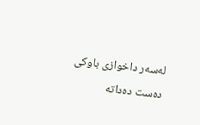له‌سه‌ر داخوازی باوكی ده‌ست ده‌داته‌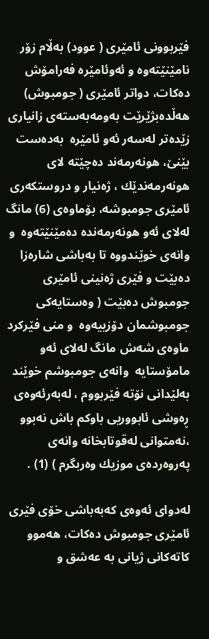فێربوونی ئامێری ( عوود) به‌ڵام زۆر نامێنێته‌وه‌ و ئه‌وئامێره‌ فه‌رامۆش ده‌كات، دواتر ئامێری ( جومبوش)  هه‌ڵده‌بژێرێت به‌ومه‌به‌سته‌ی زانیاری زێده‌تر له‌سه‌ر ئه‌و ئامێره‌  به‌ده‌ست بێنێ، هونه‌رمه‌ند ده‌چێته‌ لای هونه‌رمه‌ندێك ، ژه‌نیار و دروستكه‌ری ئامێری جومبوشه‌، بۆماوه‌ی (6) مانگ له‌لای ئه‌و هونه‌رمه‌نده‌ ده‌مێنێته‌وه‌  و وانه‌ی خوێندووه‌ تا به‌باشی شاره‌زا ده‌بێت و فێری ژه‌نینی ئامێری جومبوش ده‌بێت ( وه‌ستایه‌كی جومبوشمان دۆزییه‌وه‌  و منی فێركرد ماوه‌ی شه‌ش مانگ له‌لای ئه‌و مامۆستایه‌  وانه‌ی جو‌مبوشم خوێند به‌لێدانی نۆته‌ فێربووم ، له‌به‌رئه‌وه‌ی ڕه‌وشی ئابووریی باوكم باش نه‌بوو ،نه‌متوانی له‌قوتابخانه‌ وانه‌ی په‌روه‌رده‌ی موزیك وه‌ربگرم ) (1) .

له‌دوای ئه‌وه‌ی كه‌به‌باشی خۆی فێری ئامێری جومبوش ده‌كات، هه‌موو كاته‌كانی ژیانی به‌ عه‌شق و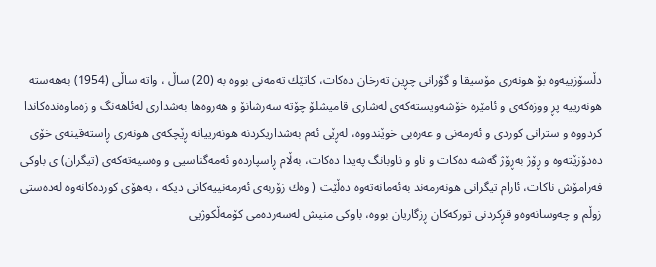دڵسۆزییه‌وه‌ بۆ هونه‌ری مۆسیقا و گۆرانی چڕین ته‌رخان ده‌كات، كاتێك ته‌مه‌نی بووه‌ به‌ (20) ساڵ ، واته‌ ساڵی (1954) به‌هه‌سته‌ هونه‌رییه‌ پڕ ووزه‌كه‌ی و ئامێره‌ خۆشه‌ویسته‌كه‌ی له‌شاری قامیشلۆ چۆته‌ سه‌رشانۆ و هه‌روه‌ها به‌شداری له‌ئاهه‌نگ و زه‌ماوه‌نده‌كاندا كردووه‌ و سترانی كوردی و ئه‌رمه‌نی و عه‌ره‌بی خوێندووه‌، له‌ڕێی ئه‌م به‌شداریكردنه‌ هونه‌رییانه‌ ڕێچكه‌ی هونه‌ری ڕاسته‌قینه‌ی خۆی ده‌دۆزێته‌وه‌ و ڕۆژ به‌ڕۆژ گه‌شه‌ ده‌كات و ناو و ناوبانگ په‌یدا ده‌كات، به‌ڵام ڕاسپارده‌و ئه‌مه‌گناسیی و وه‌سیه‌ته‌كه‌ی (تیگران) ی باوكی فه‌رامۆش ناكات، ئارام تیگرانی هونه‌رمه‌ند به‌ئه‌مانه‌ته‌وه‌ ده‌ڵێت ( وه‌ك زۆربه‌ی ئه‌رمه‌نییه‌كانی دیكه‌ ، به‌هۆی كورده‌كانه‌وه‌ له‌ده‌ستی زوڵم و چه‌وسانه‌وه‌و قڕكردنی توركه‌كان ڕزگاریان بووه‌، باوكی منیش له‌سه‌رده‌می كۆمه‌ڵكوژیی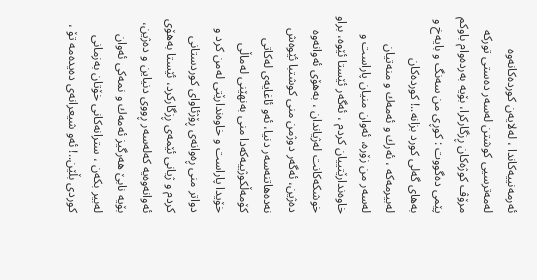ئه‌رمه‌نییه‌كاندا ، له‌لایه‌ن كورده‌كانه‌وه‌ له‌مه‌ترسیی كوشتن له‌سه‌ر ده‌ستی توركه‌ مرۆڤ كوژه‌كان ڕزگاركرا، بۆیه‌ به‌رده‌وام باوكم پێمی ده‌گووت : كوڕی من سه‌نگ و بایه‌خ و به‌های گه‌لی كورد بزانه‌..! كورده‌كان له‌بیرمه‌كه‌ ، ئه‌رك و ئه‌مه‌ك و منه‌تیان له‌سه‌ر من زۆره‌، ئه‌وان منیان پاراست و خاوه‌ندارێتییان كردم ، ئه‌گه‌ر ئێستا ئێوه‌، براو خوشكه‌كانت له‌ژیاندان ، به‌هۆی ئه‌وانه‌وه‌ ده‌ژین، ئه‌گه‌ر دوژمن منی كوشتبا ئێوه‌ش نه‌ده‌هاتنه‌سه‌ر دنیا، ئه‌و ئاغایه‌ی له‌كاتی كۆمه‌ڵكوژییه‌كه‌دا منی به‌نهێنی له‌ماڵی خۆیدا پاراست و خاوه‌ندارێتی له‌من كرد و دواتر منی ڕه‌وانه‌ی ڕۆژئاوای كوردستانی كردم و ژیانی ئێمه‌ی ڕزگاركرد، ئێستا به‌هۆی ئه‌وانه‌وه‌یه‌ كه‌له‌سه‌ر ڕووی دنیاین و ده‌ژین، بۆیه‌ نابێ هه‌رگیز ئه‌مه‌ك و نمه‌كی ئه‌وان له‌بیر بكه‌ن ، سترانه‌كانی خۆتان به‌زمانی كوردی بڵێن..! ئه‌و شیعرانه‌ی ده‌یده‌مه‌ تۆ ،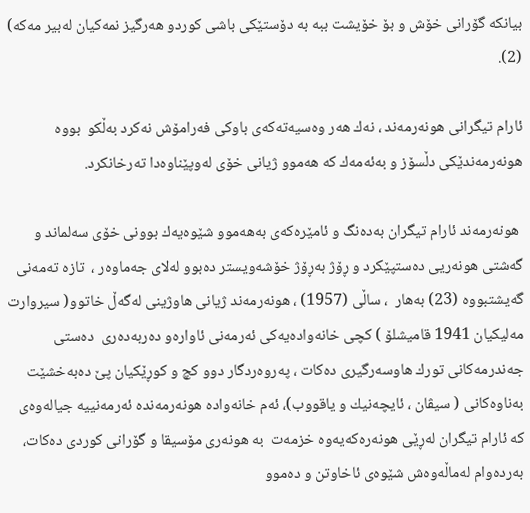بیانكه‌ گۆرانی خۆش و بۆ خۆیشت ببه‌ به‌ دۆستێكی باشی كوردو هه‌رگیز نمه‌كیان له‌بیر مه‌كه‌) (2).

ئارام تیگرانی هونه‌رمه‌ند ، نه‌ك هه‌ر وه‌سیه‌ته‌كه‌ی باوكی فه‌رامۆش نه‌كرد به‌ڵكو  بووه‌ هونه‌رمه‌ندێكی دڵسۆز و به‌ئه‌مه‌ك كه‌ هه‌موو ژیانی خۆی له‌وپێناوه‌دا ته‌رخانكرد.

 هونه‌رمه‌ند ئارام تیگران به‌ده‌نگ و ئامێره‌كه‌ی به‌هه‌موو شێوه‌یه‌ك بوونی خۆی سه‌لماند و گه‌شتی هونه‌ریی ده‌ستپێكرد و ڕۆژ به‌ڕۆژ خۆشه‌ویستر ده‌بوو له‌لای جه‌ماوه‌ر ،  تازه‌ ته‌مه‌نی گه‌یشتبووه‌ (23) به‌هار  ، ساڵی (1957) ، هونه‌رمه‌ند ژیانی هاوژینی له‌گه‌ڵ خاتوو( سیروارت مه‌لیكیان 1941 قامیشلۆ ) كچی خانه‌واده‌یه‌كی ئه‌رمه‌نی ئاواره‌و ده‌ربه‌ده‌ری  ده‌ستی جه‌ندر‌مه‌كانی تورك هاوسه‌رگیری ده‌كات ، په‌روه‌ردگار دوو كچ و كوڕێكیان پێ ده‌به‌خشێت به‌ناوه‌كانی ( سیڤان ، ئایچه‌نیك و یاقووب)، ئه‌م خانه‌واده‌ هونه‌رمه‌نده ئه‌رمه‌نییه‌‌ جیاله‌وه‌ی كه‌ ئارام تیگران له‌ڕێی هونه‌ره‌كه‌یه‌وه‌ خزمه‌ت  به‌ هونه‌ری مۆسیقا و گۆرانی كوردی ده‌كات، به‌رده‌وام له‌ماڵه‌وه‌ش شێوه‌ی ئاخاوتن و ده‌موو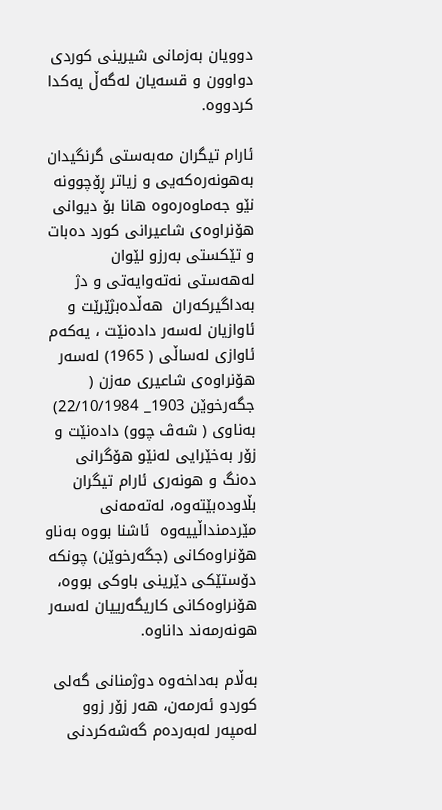دوویان به‌زمانی شیرینی كوردی دواوون و قسه‌یان له‌گه‌ڵ یه‌كدا كردووه‌.

ئارام تیگران مه‌به‌ستی گرنگیدان به‌هونه‌ره‌كه‌یی و زیاتر ڕۆچوونه‌ نێو جه‌ماوه‌ره‌وه‌ هانا بۆ دیوانی هۆنراوه‌ی شاعیرانی كورد ده‌بات و تێكستی به‌رزو لێوان له‌هه‌ستی نه‌ته‌وایه‌تی و دژ به‌داگیركه‌ران  هه‌ڵده‌بژێرێت و ئاوازیان له‌سه‌ر داده‌نێت ، یه‌كه‌م ئاوازی له‌ساڵی ( 1965) له‌سه‌ر هۆنراوه‌ی شاعیری مه‌زن ( جگه‌رخوێن 1903_ 22/10/1984) به‌ناوی ( شه‌ڤ چوو) داده‌نێت و زۆر به‌خێرایی له‌نێو هۆگرانی ده‌نگ و هونه‌ری ئارام تیگران بڵاوده‌بێته‌وه‌، له‌ته‌مه‌نی مێردمنداڵییه‌وه‌  ئاشنا بووه‌ به‌ناو هۆنراوه‌كانی (جگه‌رخوێن) چونكه‌ دۆستێكی دێرینی باوكی بووه‌، هۆنراوه‌كانی كاریگه‌رییان له‌سه‌ر هونه‌رمه‌ند داناوه‌.

به‌ڵام به‌داخه‌وه‌ دوژمنانی گه‌لی كوردو ئه‌رمه‌ن، هه‌ر زۆر زوو له‌مپه‌ر له‌به‌رده‌م گه‌شه‌كردنی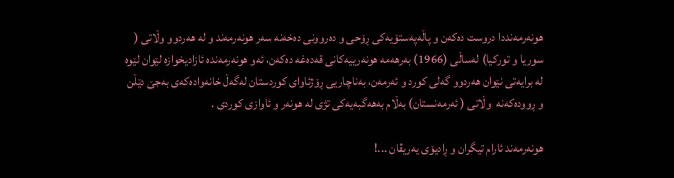هونه‌رمه‌نددا دروست ده‌كه‌ن و پاڵه‌په‌ستۆیه‌كی ڕۆحی و ده‌روونی ده‌خه‌نه‌ سه‌ر هونه‌رمه‌ند و له‌ هه‌ردوو وڵاتی ( سوریا و توركیا) له‌ساڵی (1966) به‌رهه‌مه‌ هونه‌رییه‌كانی قه‌ده‌غه‌ ده‌كه‌ن، ئه‌و هونه‌رمه‌نده‌ ئازادیخوازه‌ لێوان لێوه‌ له‌ برایه‌تی نێوان هه‌ردوو گه‌لی كورد و ئه‌رمه‌ن، به‌ناچاریی ڕۆژئاوای كوردستان له‌گه‌ڵ خانه‌واده‌كه‌ی به‌جێ دێڵن و ڕووده‌كه‌نه‌  وڵاتی ( ئه‌رمه‌نستان) به‌ڵام به‌هه‌گبه‌یه‌كی تژی له‌ هونه‌ر و ئاوازی كوردی .

هونه‌رمه‌ند ئارام تیگران و ڕادیۆی یه‌ریڤان ...!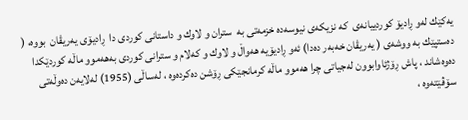یه‌كێك له‌و ڕادیۆ كوردییانه‌ی  كه‌ نزیكه‌ی نیوسه‌ده‌ خزمه‌تی به‌  ستران و لاوك و داستانی كوردی دا  ڕادیۆی یه‌ریڤان  بووه‌، ( ده‌ستپێك به‌ ووشه‌ی ( یه‌ریڤان خه‌به‌ر ده‌دا) ئه‌و ڕادیۆیه‌ هه‌واڵ و لاوك و كه‌لام و سترانی كوردی به‌هه‌موو ماڵه‌ كوردێكدا ده‌وه‌شاند ، پاش ڕۆژئاوابوون له‌جیاتی چرا هه‌موو ماڵه‌ كرمانجێكی ڕۆشن ده‌كرده‌وه‌ ، له‌ساڵی (1955) له‌لایه‌ن ده‌وڵه‌تی سۆڤێته‌وه‌ ،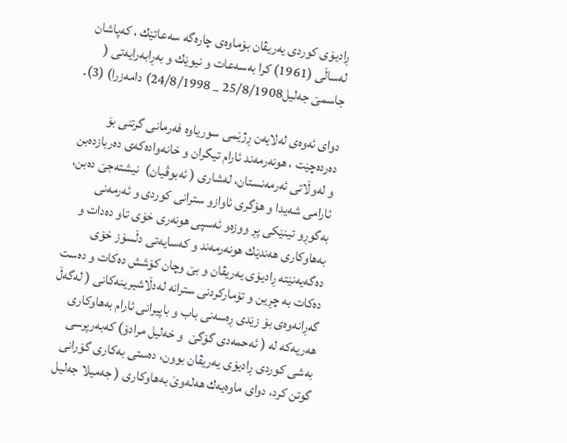ڕادیۆی كوردی یه‌ریڤان بۆماوه‌ی چاره‌گه‌ سه‌عاتێك ، كه‌پاشان له‌ساڵی (1961) كرا به‌سه‌عات و نیوێك و به‌ڕابه‌رایه‌تی ( جاسمێ جه‌لیل25/8/1908 _ 24/8/1998) دامه‌زرا) (3).

دوای ئه‌وه‌ی له‌لایه‌ن ڕژێمی سوریاوه‌ فه‌رمانی گرتنی بۆ ده‌رده‌چێت ، هونه‌رمه‌ند ئارام تیگران و خانه‌واده‌كه‌ی ده‌ربازده‌بن و له‌وڵاتی ئه‌رمه‌نستان، له‌شاری ( ئه‌بوڤیان)  نیشته‌جێ ده‌بن،  ئارامی شه‌یدا و هۆگری ئاوازو سترانی كوردی و ئه‌رمه‌نی  به‌گوڕو تینێكی پڕ ووزه‌و ئه‌سپی هونه‌ری خۆی تاو ده‌دات و به‌هاوكاری هه‌ندێك هونه‌رمه‌ند و كه‌سایه‌تی دڵسۆز خۆی ده‌گه‌یه‌نێته‌ ڕادیۆی یه‌ریڤان و بێ وچان كۆشش ده‌كات و ده‌ست ده‌كات به‌ چڕین و تۆماركردنی سترانه‌ له‌دڵاشیرینه‌كانی ( له‌گه‌ڵ گه‌ڕانه‌وه‌ی بۆ زێدی ڕه‌سه‌نی باب و باپیرانی ئارام به‌هاوكاری  هه‌ریه‌كه‌ له‌ ( ئه‌حمه‌دی گۆگێ  و خه‌لیل مرادۆ) كه‌به‌رپرسی به‌شی كوردی ڕادیۆی یه‌ریڤان بوون، ده‌ستی به‌كاری گۆرانی گوتن كرد، دوای ماوه‌یه‌ك هه‌له‌وێ به‌هاوكاری ( جه‌میلا جه‌لیل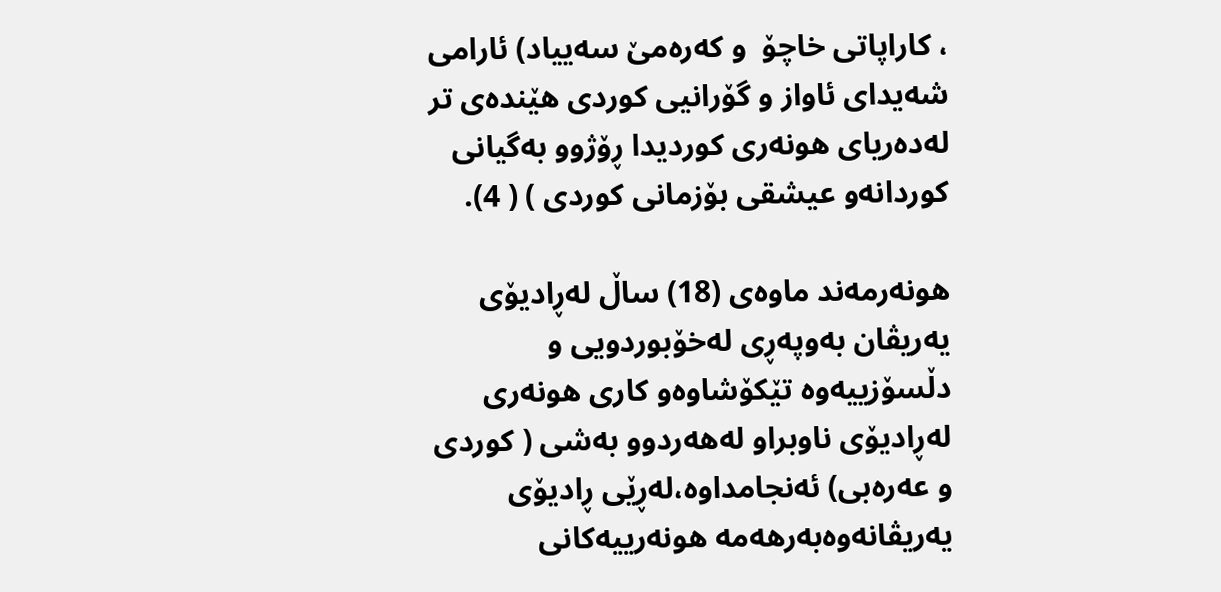، كاراپاتی خاچۆ  و كه‌ره‌مێ سه‌ییاد) ئارامی شه‌یدای ئاواز و گۆرانیی كوردی هێنده‌ی تر له‌ده‌ریای هونه‌ری كوردیدا ڕۆژوو به‌گیانی كوردانه‌و عیشقی بۆزمانی كوردی ) ( 4).

هونه‌رمه‌ند ماوه‌ی (18) ساڵ له‌ڕادیۆی یه‌ریڤان به‌وپه‌ڕی له‌خۆبوردویی و دڵسۆزییه‌وه‌ تێكۆشاوه‌و كاری هونه‌ری له‌ڕادیۆی ناوبراو له‌هه‌ردوو به‌شی ( كوردی و عه‌ره‌بی) ئه‌نجامداوه‌،له‌ڕێی ڕادیۆی یه‌ریڤانه‌وه‌به‌رهه‌مه‌ هونه‌رییه‌كانی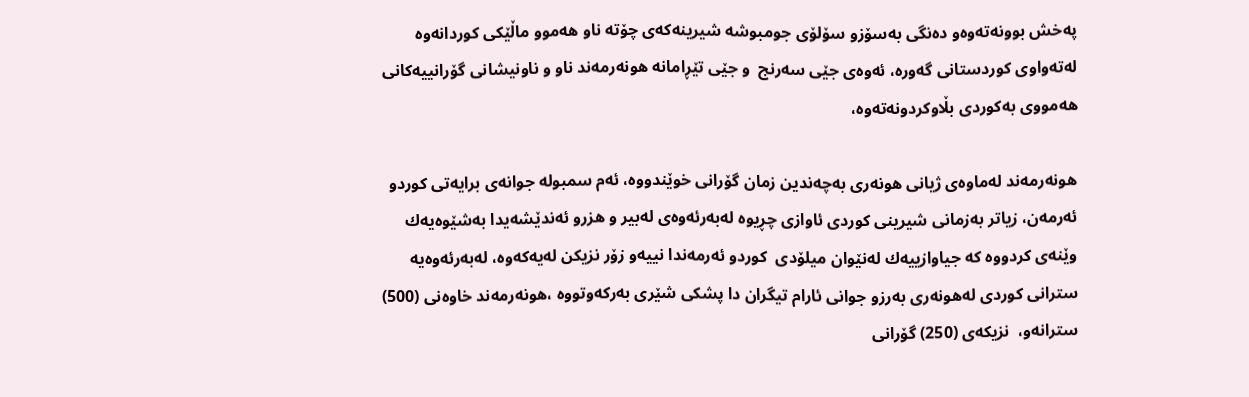په‌خش بوونه‌ته‌وه‌و ده‌نگی به‌سۆزو سۆلۆی جومبوشه‌ شیرینه‌كه‌ی چۆته‌ ناو هه‌موو ماڵێكی كوردانه‌وه‌ له‌ته‌واوی كوردستانی گه‌وره‌، ئه‌وه‌ی جێی سه‌رنج  و جێی تێڕامانه‌ هونه‌رمه‌ند ناو و ناونیشانی گۆرانییه‌كانی هه‌مووی به‌كوردی بڵاوكردونه‌ته‌وه‌،

هونه‌رمه‌ند له‌ماوه‌ی ژیانی هونه‌ری به‌چه‌ندین زمان گۆرانی خوێندووه‌، ئه‌م سمبوله‌ جوانه‌ی برایه‌تی كوردو ئه‌رمه‌ن، زیاتر به‌زمانی شیرینی كوردی ئاوازی چڕیوه‌ له‌به‌رئه‌وه‌ی له‌بیر و هزرو ئه‌ندێشه‌یدا به‌شێوه‌یه‌ك وێنه‌ی كردووه‌ كه‌ جیاوازییه‌ك له‌نێوان میلۆدی  كوردو ئه‌رمه‌ندا نییه‌و زۆر نزیكن له‌یه‌كه‌وه‌، له‌به‌رئه‌وه‌یه‌  سترانی كوردی له‌هونه‌ری به‌رزو جوانی ئارام تیگران دا پشكی شێری به‌ركه‌وتووه‌ ،هونه‌رمه‌ند خاوه‌نی (500) سترانه‌و،  نزیكه‌ی (250) گۆرانی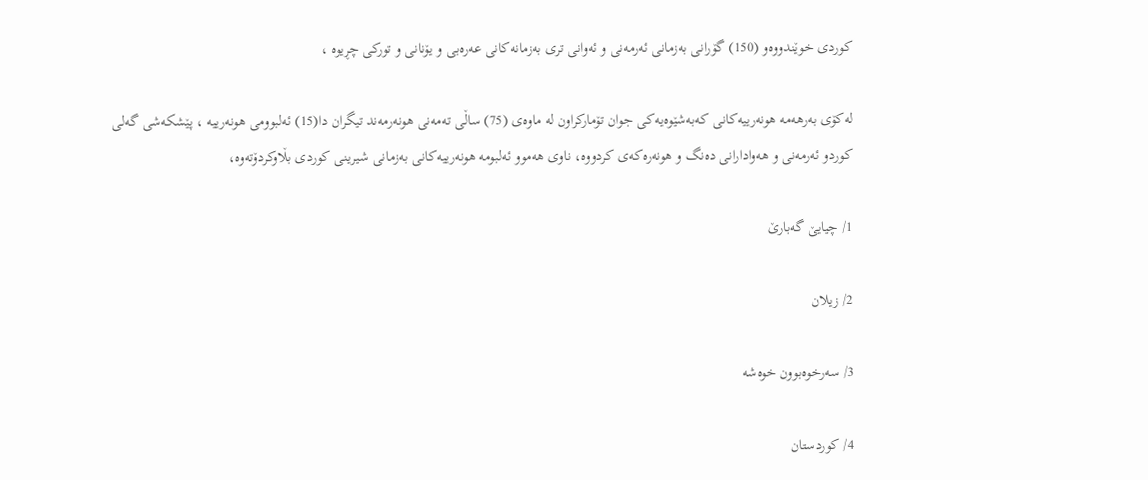كوردی خوێندووه‌و (150) گۆرانی به‌زمانی ئه‌رمه‌نی و ئه‌وانی تری به‌زمانه‌كانی عه‌ره‌بی و یۆنانی و توركی چڕیوه‌ ،

له‌كۆی به‌رهه‌مه‌ هونه‌رییه‌كانی كه‌به‌شێوه‌یه‌كی جوان تۆماركراون له ماوه‌ی (75) ساڵی ته‌مه‌نی هونه‌رمه‌ند تیگران دا‌(15) ئه‌لبوومی هونه‌رییه‌ ، پێشكه‌شی گه‌لی كوردو ئه‌رمه‌نی و هه‌وادارانی ده‌نگ و هونه‌ره‌كه‌ی كردووه‌، ناوی هه‌موو ئه‌لبومه‌ هونه‌رییه‌كانی به‌زمانی شیرینی كوردی بڵاوكردۆته‌وه‌،

1/ چیایێ گه‌بارێ

2/ زیلان

3/ سه‌رخوه‌بوون خوه‌شه‌

4/ كوردستان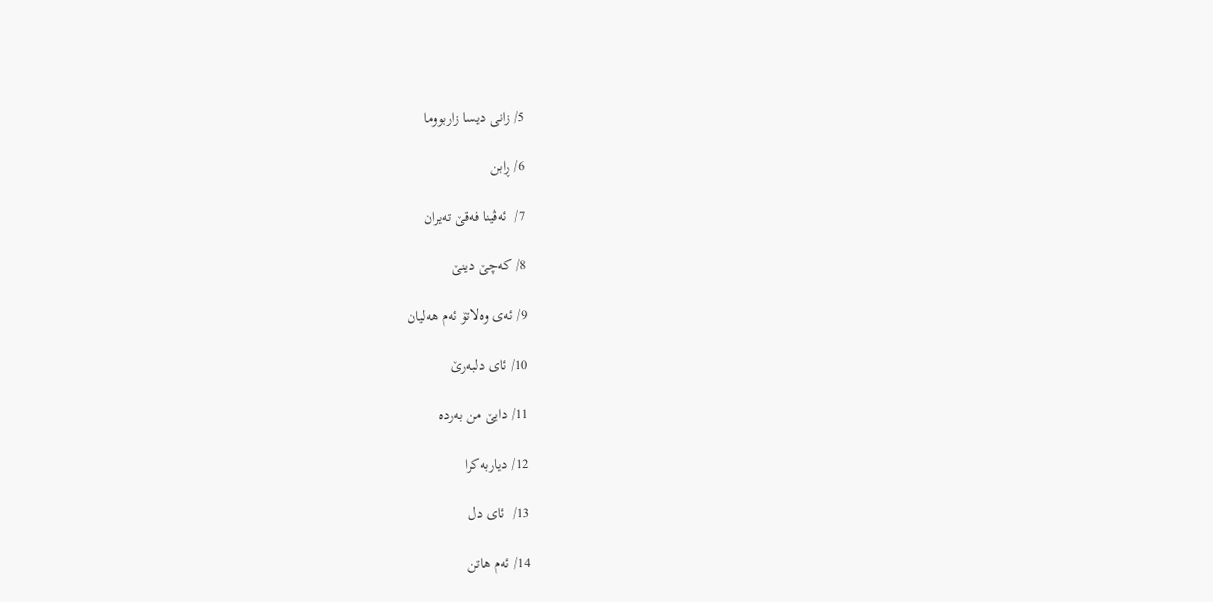5/ زانی دیسا زاربووما

6/ ڕابن

7/  ئه‌ڤینا فه‌قێ ته‌یران

8/ كه‌چێ دینێ

9/ ئه‌ی وه‌لاتۆ ئه‌م هه‌لیان

10/ ئای دلبه‌رێ

11/ دایێ من به‌رده‌

12/ دیاربه‌كرا

13/  ئای دل

14/ ئه‌م هاتن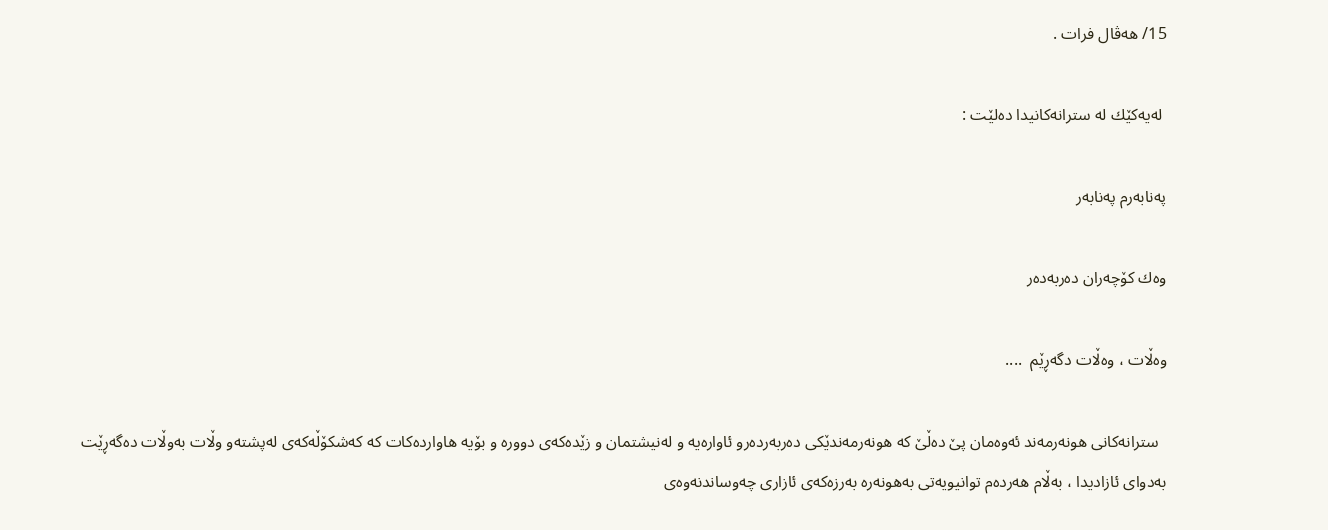15/ هه‌ڤال فرات .

 له‌یه‌كێك له‌ سترانه‌كانیدا ده‌لێت :

په‌نابه‌رم په‌نابه‌ر

وه‌ك كۆچه‌ران ده‌ربه‌ده‌ر

وه‌ڵات ، وه‌ڵات دگه‌ڕێم  ....

  سترانه‌كانی هونه‌رمه‌ند ئه‌وه‌مان پێ ده‌ڵێ كه‌ هونه‌رمه‌ندێكی ده‌ربه‌رده‌رو ئاواره‌یه‌ و له‌نیشتمان و زێده‌كه‌ی دووره‌ و بۆیه‌ هاوارده‌كات كه‌ كه‌شكۆڵه‌كه‌ی له‌پشته‌و وڵات به‌وڵات ده‌گه‌ڕێت به‌دوای ئازادیدا ، به‌ڵام هه‌رده‌م توانیویه‌تی به‌هونه‌ره‌ به‌رزه‌كه‌ی ئازاری چه‌وساندنه‌وه‌ی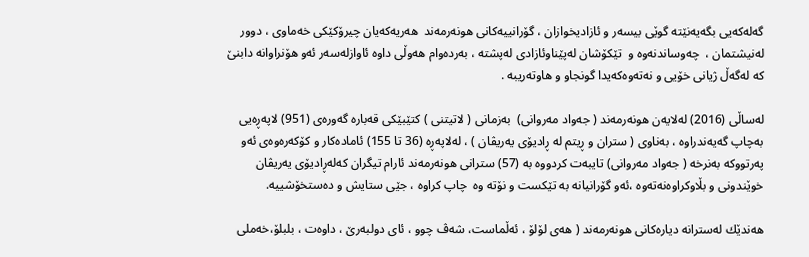گه‌له‌كه‌یی بگه‌یه‌نێته‌ گوێی بیسه‌ر و ئازادیخوازان ، گۆرانییه‌كانی هونه‌رمه‌ند  هه‌ریه‌كه‌یان چیرۆكێكی خه‌ماوی ، دوور له‌نیشتمان ،  چه‌وساندنه‌وه‌ و  تێكۆشان له‌پێناوئازادی له‌پشته‌ ، به‌رده‌وام هه‌وڵی داوه‌ ئاوازله‌سه‌ر ئه‌و هۆنراوانه‌ دابنێ كه‌ له‌گه‌ڵ ژیانی خۆیی و نه‌ته‌وه‌كه‌یدا گونجاو و هاوته‌ریبه‌ .

له‌ساڵی (2016) له‌لایه‌ن هونه‌رمه‌ند ( جه‌واد مه‌روانی)  به‌زمانی ( لاتیتنی ) كتێبێكی قه‌باره‌ گه‌وره‌ی (951) لاپه‌ڕه‌یی به‌چاپ گه‌یه‌ندراوه‌ ، به‌ناوی ( ستران و ڕیتم له‌ ڕادیۆی یه‌ریڤان ) ، له‌لاپه‌ڕه‌ (36 تا 155) ئاماده‌كار و كۆكه‌ره‌وه‌ی ئه‌و په‌رتووكه‌ به‌نرخه‌ ( جه‌واد مه‌روانی) تایبه‌ت كردووه‌ به‌ (57) سترانی هونه‌رمه‌ند ئارام تیگران كه‌له‌ڕادیۆی یه‌ریڤان خوێندونی و بڵاوكراوه‌نه‌ته‌وه‌ ،ئه‌و گۆرانیانه‌ به‌ تێكست و نۆته‌ وه‌  چاپ كراوه‌ ، جێی ستایش و ده‌ستخۆشییه‌.

هه‌ندێك له‌سترانه‌ دیاره‌كانی هونه‌رمه‌ند ( هه‌ی لۆلۆ ، ئه‌ڵماست، شه‌ڤ چوو ، ئای دولبه‌رێ ، داوه‌ت ، بلبلۆ،خه‌ملی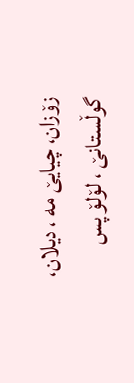زۆزان، چیایێ مه‌ ، دیلان، گوڵستانێ ، لۆلۆ پس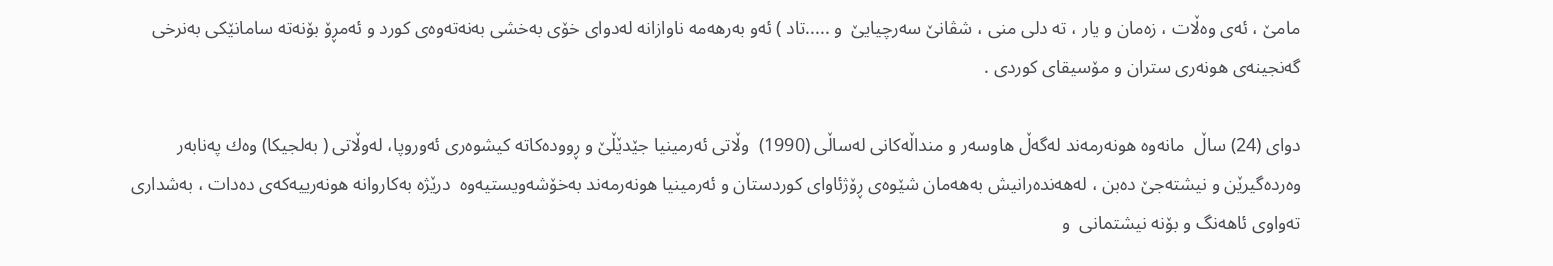مامێ ، ئه‌ی وه‌ڵات ، زه‌مان و یار ، ته‌ دلی منی ، شڤانێ سه‌رچیایێ  و .....تاد ) ئه‌و به‌رهه‌مه‌ ناوازانه‌ له‌دوای خۆی به‌خشی به‌نه‌ته‌وه‌ی كورد و ئه‌مڕۆ بۆنه‌ته‌ سامانێكی به‌نرخی گه‌نجینه‌ی هونه‌ری ستران و مۆسیقای كوردی .

دوای (24) ساڵ  مانه‌وه‌ هونه‌رمه‌ند له‌گه‌ڵ هاوسه‌ر و منداڵه‌كانی له‌ساڵی (1990)  وڵاتی ئه‌رمینیا جێدێڵێ و ڕووده‌كاته‌ كیشوه‌ری ئه‌وروپا، له‌وڵاتی ( به‌لجیكا) وه‌ك په‌نابه‌ر وه‌رده‌گیرێن و نیشته‌جێ ده‌بن ، له‌هه‌نده‌رانیش به‌هه‌مان شێوه‌ی ڕۆژئاوای كوردستان و ئه‌رمینیا هونه‌رمه‌ند به‌خۆشه‌ویستیه‌وه‌  درێژه‌ به‌كاروانه‌ هونه‌رییه‌كه‌ی ده‌دات ، به‌شداری  ته‌واوی ئاهه‌نگ و بۆنه‌ نیشتمانی  و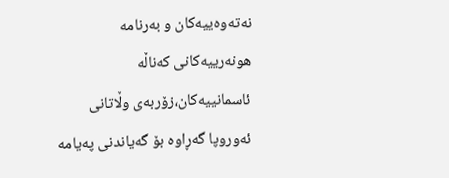نه‌ته‌وه‌ییه‌كان و به‌رنامه‌ هونه‌رییه‌كانی كه‌ناڵه‌ ئاسمانییه‌كان،زۆربه‌ی وڵاتانی   ئه‌وروپا گه‌ڕاوه‌ بۆ گه‌یاندنی په‌یامه‌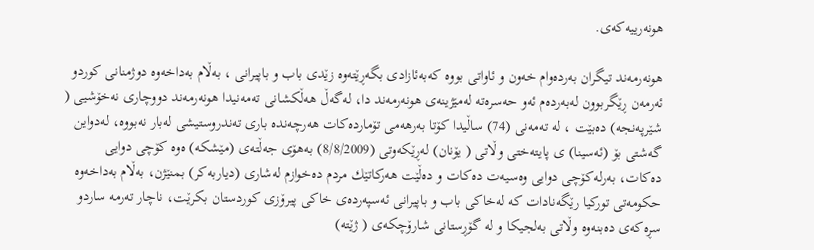هونه‌رییه‌كه‌ی.

هونه‌رمه‌ند تیگران به‌رده‌وام خه‌ون و ئاواتی بووه‌ كه‌به‌ئازادی بگه‌ڕێته‌وه‌ زێدی باب و باپیرانی ، به‌ڵام به‌داخه‌وه‌ دوژمنانی كوردو ئه‌رمه‌ن ڕێگربوون له‌به‌رده‌م ئه‌و حه‌سره‌ته‌ له‌مێژینه‌ی هونه‌رمه‌ند دا، له‌گه‌ڵ هه‌ڵكشانی ته‌مه‌نیدا هونه‌رمه‌ند دووچاری نه‌خۆشیی ( شێرپه‌نجه‌) ده‌بێت ، له‌ ته‌مه‌نی (74) ساڵیدا كۆتا به‌رهه‌می تۆمارده‌كات هه‌رچه‌نده‌ باری ته‌ندروستیشی له‌بار نه‌بووه‌، له‌دواین گه‌شتی بۆ (ئه‌سینا) ی پایته‌ختی وڵاتی ( یۆنان) له‌ڕێكه‌وتی (8/8/2009) به‌هۆی جه‌ڵته‌ی (مێشكه‌) ه‌وه‌ كۆچی دوایی ده‌كات، به‌رله‌كۆچی دوایی وه‌سیه‌ت ده‌كات و ده‌ڵێت هه‌ركاتێك مردم ده‌خوازم له‌شاری (دیاربه‌كر) بمنێژن، به‌ڵام به‌داخه‌وه‌ حكومه‌تی توركیا رێگه‌نادات كه‌ له‌خاكی باب و باپیرانی ئه‌سپه‌رده‌ی خاكی پیرۆزی كوردستان بكرێت، ناچار ته‌رمه‌ ساردو سڕه‌كه‌ی ده‌بنه‌وه‌ وڵاتی به‌لجیكا و له‌ گۆڕستانی شارۆچكه‌ی ( ژێته‌)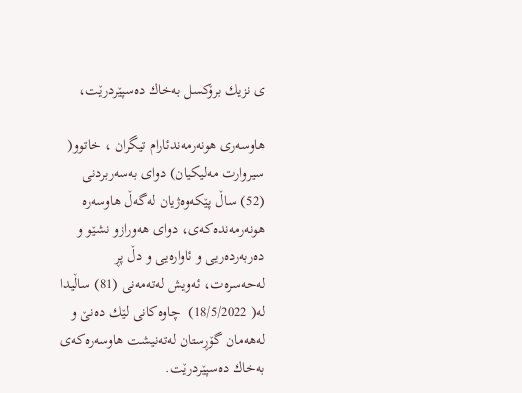ی نزیك برۆكسل به‌خاك ده‌سپێردرێت،

هاوسه‌ری هونه‌رمه‌ندئارام تیگران ، خاتوو( سیروارت مه‌لیكیان) دوای به‌سه‌ربردنی (52) ساڵ پێكه‌وه‌ژیان له‌گه‌ڵ هاوسه‌ره‌ هونه‌رمه‌نده‌كه‌ی، دوای هه‌ورازو نشێو و ده‌ربه‌رده‌ریی و ئاواره‌یی و دڵ پڕ له‌حه‌سره‌ت، ئه‌ویش له‌ته‌مه‌نی (81) ساڵیدا له( 18/5/2022)  چاوه‌كانی لێك ده‌نێ و له‌هه‌مان گۆڕستان له‌ته‌نیشت هاوسه‌ره‌كه‌ی به‌خاك ده‌سپێردرێت.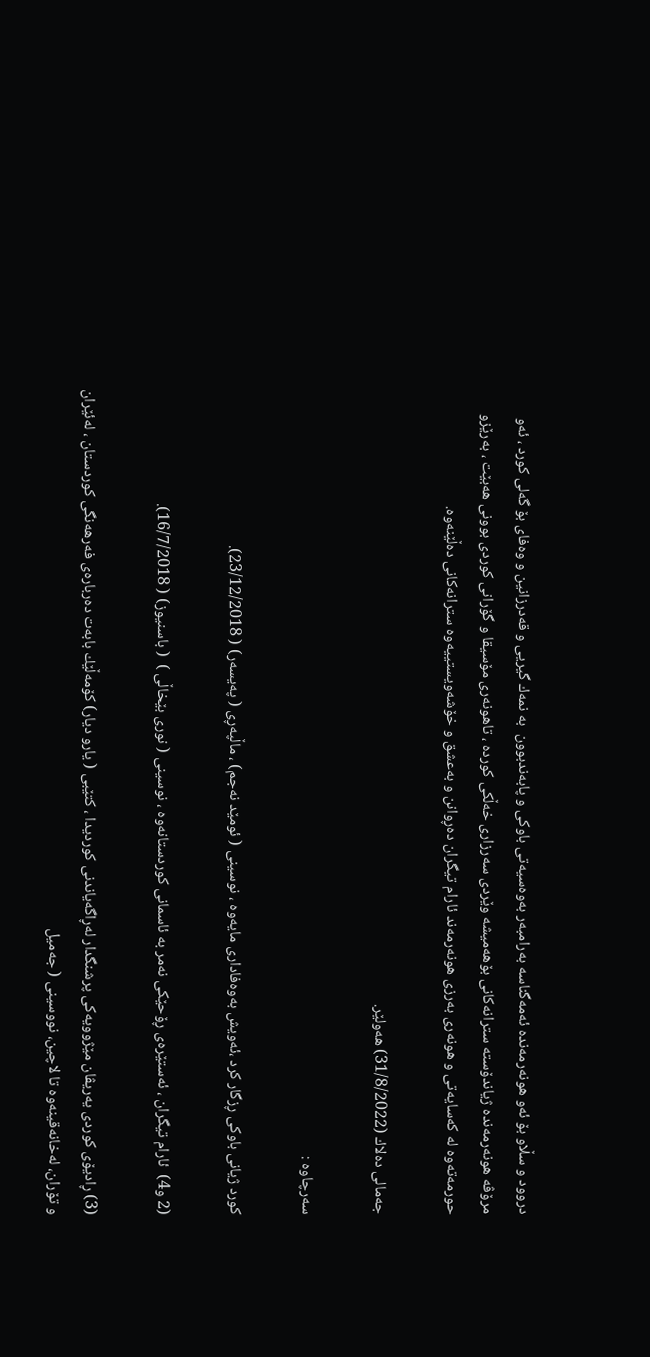دروود و سڵاو بۆ ئه‌و هونه‌رمه‌نده‌ ئه‌مه‌گناسه‌ به‌رامبه‌ر به‌وه‌سیه‌تی باوكی و پابه‌ندبوون  به‌ نمه‌ك گیریی و قه‌درزانین و وه‌فای بۆ گه‌لی كورد ، ئه‌و مرۆڤه‌ هونه‌رمه‌نده‌ ژیاندۆسته‌ سترانه‌كانی بۆهه‌میشه‌ وێردی سه‌رزاری خه‌ڵكی كورده‌ ، تاهونه‌ری مۆسیقا و گۆرانی كوردی بوونی هه‌بێت ، به‌رێزو حورمه‌ته‌وه‌ له‌ كه‌سایه‌تی و هونه‌ری به‌رزی هونه‌رمه‌ند ئارام تیگران ده‌ڕوانن و به‌عشق و خۆشه‌ویستییه‌وه‌ سترانه‌كانی ده‌ڵێنه‌وه‌.

جه‌مالی ده‌لاك (31/8/2022) هه‌ولێر.

سه‌رچاوه‌ :

كورد ژیانی باوكی ڕزگار كرد ،ئه‌ویش به‌وه‌فاداری مایه‌وه‌ ، نوسینی ( ئومێد نه‌جم) ، ماڵپه‌ڕی ( په‌یسه‌ر) ( 23/12/2018).

(2 و4)  ئارام تیگران ، ئه‌ستێره‌ی ڕۆحێكی نه‌مر به‌ ئاسمانی كوردستانه‌وه‌ ، نوسینی ( نوری بێخاڵی )  ( باسنیوز) ( 16/7/2018).

(3) ڕادیۆی كوردی یه‌ریڤان مێژوویه‌كی پرشنگدار له‌ڕاگه‌یاندنی كوردیدا ، كتێبی ( یارو دیار) كۆمه‌ڵێك بابه‌ت ده‌رباره‌ی فه‌رهه‌نگی كوردستان ، له‌ئێران و تۆران، له‌خانه‌قینه‌وه‌ تا لاچین، نووسینی ( جه‌میل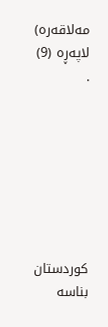مه‌لاقه‌ره‌) لاپه‌ڕه‌ (9) .







کوردستان بناسە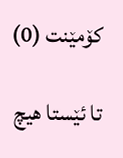کۆمێنت (0)

تا ئێستا هیچ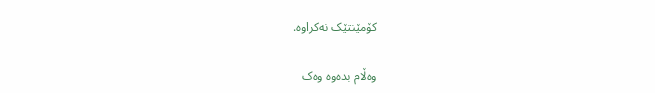کۆمێنتێک نەکراوە.

وەڵام بدەوە وەک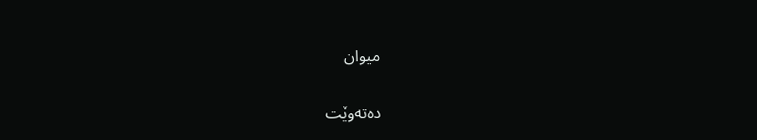میوان

دەتەوێت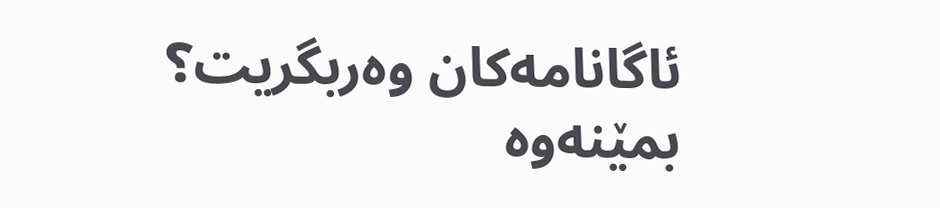ئاگانامەکان وەربگریت؟
بمێنەوە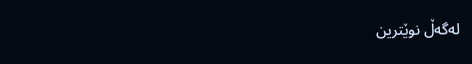لەگەڵ نوێترین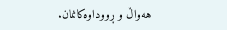هەواڵ و ڕووداوەکانمان.